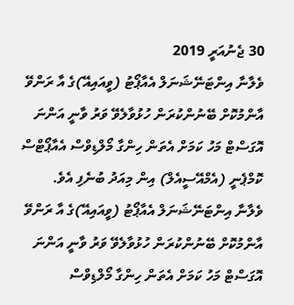30 ޖެނުއަރީ 2019
ވެލާނާ އިންޓަނޭޝަނަލް އެއާޕޯޓު (ވީއައިއޭ)ގެ އާ ރަންވޭ އާންމުކޮށް ބޭނުންކުރަން ހުޅުވާލެވޭ ވަރު ވާނީ އަންނަ އޮގަސްޓް މަހު ކަމަށް އެތަން ހިންގާ މޯލްޑިވްސް އެއާޕޯޓްސް ކޮމްޕެނީ (އެމްއޭސީއެލް) އިން މިއަދު ބުނެފި އެވެ.
ވެލާނާ އިންޓަނޭޝަނަލް އެއާޕޯޓު (ވީއައިއޭ)ގެ އާ ރަންވޭ އާންމުކޮށް ބޭނުންކުރަން ހުޅުވާލެވޭ ވަރު ވާނީ އަންނަ އޮގަސްޓް މަހު ކަމަށް އެތަން ހިންގާ މޯލްޑިވްސް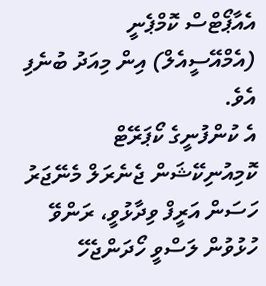އެއާޕޯޓްސް ކޮމްޕެނީ (އެމްއޭސީއެލް) އިން މިއަދު ބުނެފި އެވެ.
އެ ކުންފުނީގެ ކޯޕަރޭޓް ކޮމިއުނިކޭޝަން ޖެނެރަލް މެނޭޖަރު ހަސަން އަރީފް ވިދާޅުވީ، ރަންވޭ ހުޅުވުން ލަސްވީ ހޯދަންޖެހޭ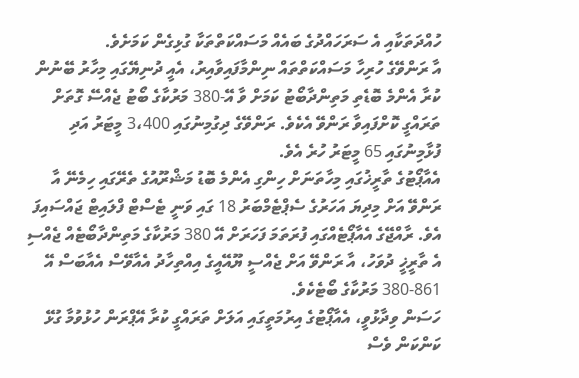ހުއްދަތަކާއި އެ ސަރަހައްދުގެ ބައެއް މަސައްކަތްތަކާ ގުޅިގެން ކަމަށެވެ.
އާ ރަންވޭގެ ހުރިހާ މަސައްކަތްތައް ނިންމާފައިވާއިރު، އެއީ ދުނިޔޭގައި މިހާރު ބޭނުން ކުރާ އެންމެ ބޮޑެތި މަތިންދާބޯޓު ކަމަށް ވާ އޭ-380 މަރުކާގެ ބޯޓު ޖެއްސޭ ގޮތަށް ތަރައްގީ ކޮށްފައިވާ ރަންވޭ އެކެވެ. ރަންވޭގެ ދިގުމިނުގައި 3،400 މީޓަރު އަދި ފުޅާމިނުގައި 65 މީޓަރު ހުރެ އެވެ.
އެއާޕޯޓުގެ ތާރީޚުގައި މިހާތަނަށް ހިންގި އެންމެ ބޮޑު މަޝްރޫއުގެ ތެރޭގައި ހިމެނޭ އާ ރަންވޭ އަށް މިދިޔަ އަހަރުގެ ސެޕްޓެމްބަރު 18 ގައި ވަނީ ޓެސްޓް ފްލައިޓް ޖައްސައިފަ އެވެ. ރާއްޖޭގެ އެއާޕޯޓެއްގައި ފުރަތަމަ ފަހަރަށް އޭ 380 މަރުކާގެ މަތިންދާބޯޓެއް ޖެއްސި އެ ތާރީޚީ ދުވަހު، އާ ރަންވޭ އަށް ޖެއްސީ ޔޫއޭއީގެ އިއްތިހާދު އެއާވޭސް އެއާބަސް އޭ 861-380 މަރުކާގެ ބޯޓެކެވެ.
ހަސަން ވިދާޅުވީ، އެއާޕޯޓުގެ އިރުމަތީގައި އަލަށް ތަރައްގީ ކުރާ އޭޕްރަން ހުޅުވުމާ ގުޅޭ ކަންކަން ވެސް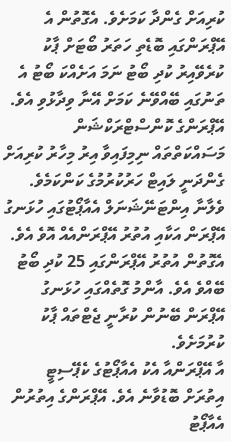ކުރިއަށް ގެންދާ ކަމަށެވެ. އެގޮތުން އެ އޭޕްރަންގައި ބޮޑެތި ހަތަރު ބޯޓަށް ޕާކު ކުރެވޭއިރު ކުދި ބޯޓު ނަމަ އަށެއްކަ ބޯޓު އެ ތަނުގައި ބޭއްވޭނެ ކަމަށް އޭނާ ވިދާޅުވި އެވެ. އޭޕްރަންގެ ކޮންސްޓްރަކްޝަން މަސައްކަތްތައް ނިމިފައިވާ އިރު މިހާރު ކުރިއަށް ގެންދަނީ ލައިޓް ހަރުކުރުމުގެ ކަންކަމެވެ.
ވެލާނާ އިންޓަނޭޝަނަލް އެއާޕޯޓުގައި ހުޅަނގު އޭޕްރަން އަކާއި އުތުރު އޭޕްރަންއެއް އޮވެ އެވެ. އެގޮތުން އުތުރު އޭޕްރަންގައި 25 ކުދި ބޯޓު ބޭއްވެ އެވެ. އާންމު ގޮތެއްގައި ހުޅަނގު އޭޕްރަން ބޭނުން ކުރާނީ ޖެޓްތައް ޕާކު ކުރުމަށެވެ.
އާ އޭޕްރަންއާ އެކު އެއާޕޯޓުގެ ކެޕޭސިޓީ އިތުރަށް ބޮޑުވާނެ އެވެ. އޭޕްރަންގެ އިތުރުން އެއާޕޯޓު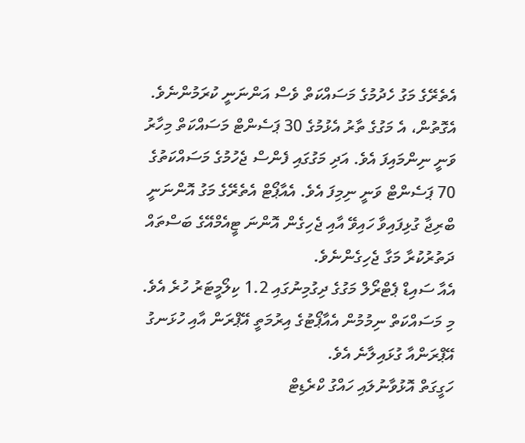އެތެރޭގެ މަގު ހެދުމުގެ މަސައްކަތް ވެސް އަންނަނީ ކުރަމުންނެވެ. އެގޮތުން، އެ މަގުގެ ތާރު އެޅުމުގެ 30 ޕަސެންޓް މަސައްކަތް މިހާރު ވަނީ ނިންމައިފަ އެވެ. އަދި މަގުގައި ފެންސް ޖެހުމުގެ މަސައްކަތުގެ 70 ޕަސެންޓް ވަނީ ނިމިފަ އެވެ. އެއާޕޯޓް އެތެރޭގެ މަގު އޮންނަނީ ބްރިޖާ ގުޅިފައިވާ ހައިވޭ އާއި ޖެހިގެން އޮންނަ ޓީއެމްއޭގެ ބަސްތައް ދަތުރުކުރާ މަގާ ޖެހިގެންނެވެ.
އެއާ ސައިޑް ޕެޓްރޯލް މަގުގެ ދިގުމިނުގައި 1.2 ކިލޯމީޓަރު ހުރެ އެވެ. މި މަސައްކަތް ނިމުމުން އެއާޕޯޓުގެ އިރުމަތީ އޭޕްރަން އާއި ހުޅަނގު އޭޕްރަންއާ ގުޅައިލާނެ އެވެ.
ހަގީގަތް އޮޅުވާނުލައި ހައްގު ކްރެޑިޓް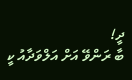ދީ!
ބާ ރަންވޭ އަށް އަލްވަދާއު ކީ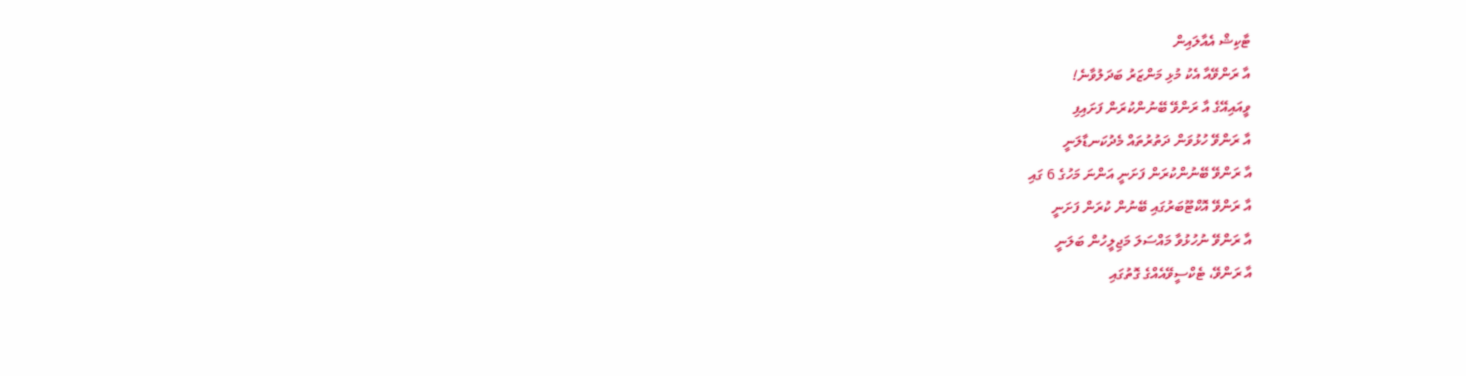ޓާކިޝް އެއާލައިން
އާ ރަންވޭއާ އެކު މުޅި މަންޒަރު ބަދަލުވާނެ!
ވީއައިއޭގެ އާ ރަންވޭ ބޭނުންކުރަން ފަށައިފި
އާ ރަންވޭ ހުޅުވަން ދަތުރުތައް މެދުކަނޑާލަނީ
އާ ރަންވޭ ބޭނުންކުރަން ފަށަނީ އަންނަ މަހުގެ 6 ގައި
އާ ރަންވޭ އޮކްޓޫބަރުގައި ބޭނުން ކުރަން ފަށަނީ
އާ ރަންވޭ ނުހުޅުވާ މައްސަލަ މަޖިލީހުން ބަލަނީ
އާ ރަންވޭ، ޓެކްސީވޭއެއްގެ ގޮތުގައި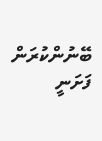ބޭނުންކުރަން ފަށަނީ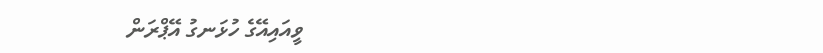ވީއައިއޭގެ ހުޅަނގު އޭޕްރަން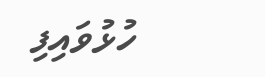ހުޅުވައިފި